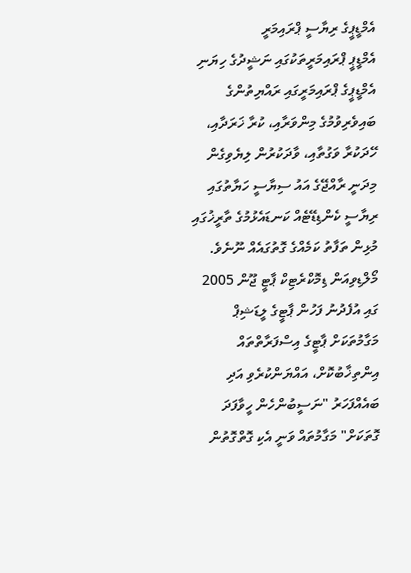އެމްޑީޕީގެ ރިޔާސީ ޕްރައިމަރީ
އެމްޑީޕީ ޕްރައިމަރީތަކުގައި ނަޝީދުގެ ހިޔަނި
އެމްޑީޕީގެ ޕްރައިމަރީގައި ރައްޔިތުންގެ ބައިވެރިވުމުގެ މިންވަރާއި، ކުރާ ޚަރަދާއި، ހޭދަކުރާ ވަގުތާއި، ވާދަކުރުން ލިޔެވިގެން މިދަނީ ރާއްޖޭގެ އައު ސިޔާސީ ހަޔާތުގައި ރިޔާސީ ކެންޑިޑޭޓެއް ކަނޑައެޅުމުގެ ތާރީޚުގައި މުޅިން ތަފާތު ކަމެއްގެ ގޮތުގައެއް ނޫނެވެ.
މޯލްޑިވިއަން ޑިމޮކްރެޓިކް ޕާޓީ ޖޫން 2005 ގައި އުފެދުނު ފަހުން ޕާޓީގެ ލީޑަޝިޕް މަގާމުތަކަށް ޕާޓީގެ އިސްފަރާތްތައް އިންތިޚާބުކޮށް، އައްޔަންކުރެވި އަދި ބައެއްފަހަރު "ނަސީބުންހެން ހީވާފަދަ ގޮތަކަށް" މަގާމުތައް ވަނީ އެކި ގޮތްގޮތުން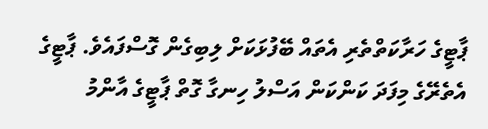ޕާޓީގެ ހަރާކަތްތެރި އެތައް ބޭފުޅަކަށް ލިބިގެން ގޮސްފައެވެ. ޕާޓީގެ އެތެރޭގެ މިފަދަ ކަންކަން އަސްލު ހިނގާ ގޮތް ޕާޓީގެ އާންމު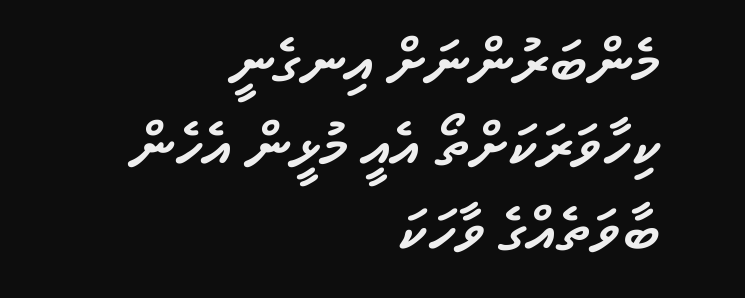މެންބަރުންނަށް އިނގެނީ ކިހާވަރަކަށްތޯ އެއީ މުޅީން އެހެން ބާވަތެއްގެ ވާހަކަ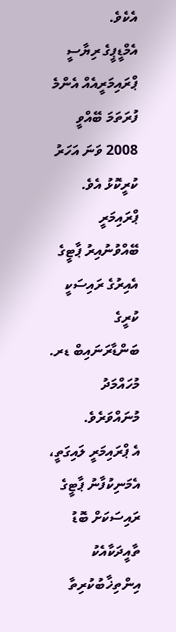އެކެވެ.
އެމްޑީޕީގެ ރިޔާސީ ޕްރައިމަރީއެއް އެންމެ ފުރަތަމަ ބޭއްވީ 2008 ވަނަ އަހަރު ކުރީކޮޅު އެވެ. ޕްރައިމަރީ ބޭއްވުނުއިރު ޕާޓީގެ އެއިރުގެ ރައިސަކީ ކުރީގެ ބަންޑާރަނައިބް ޑރ. މުހައްމަދު މުނައްވަރެވެ.
އެ ޕްރައިމަރީ ލައިގަތީ، އެމަނިކުފާނު ޕާޓީގެ ރައިސަކަށް ބޮޑު ތާއީދަކާއެކު އިންތިޚާބުކުރިތާ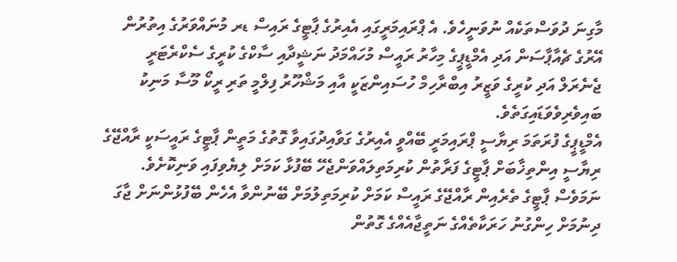މާގިނަ ދުވަސްތަކެއް ނުވަނީހެވެ. އެ ޕްރައިމަރީގައި އެއިރުގެ ޕާޓީގެ ރައިސް ޑރ މުނައްވަރުގެ އިތުރުން އޭރުގެ ޗެއާޕާސަން އަދި އެމްޑީޕީގެ މިހާރު ރައީސް މުހައްމަދު ނަޝީދާއި ސާކްގެ ކުރީގެ ސެކްރެޓަރީ ޖެނެރަލް އަދި ކުރީގެ ވަޒީރު އިބްރާހިމް ހުސައިންޒަކީ އާއި މަޝްހޫރު ފިލްމީ ތަރި ރީކޯ މޫސާ މަނިކު ބައިވެރިވެވަޑައިގަތެވެ.
އެމްޑީޕީގެ ފުރަތަމަ ރިޔާސީ ޕްރައިމަރީ ބޭއްވީ އެއިރުގެ ގަވާއިދުގައިވާ ގޮތުގެ މަތީން ޕާޓީގެ ރައީސަކީ ރާއްޖޭގެ ރިޔާސީ އިންތިޚާބަށް ޕާޓީގެ ފަރާތުން ކުރިމަތިލައްވަންޖެހޭ ބޭފުޅާ ކަމަށް ލިޔެވިފައި ވަނިކޮށެވެ. ނަމަވެސް ޕާޓީގެ ތެރެއިން ރާއްޖޭގެ ރައީސް ކަމަށް ކުރިމަތިލުމަށް ބޭނުންވާ އެހެން ބޭފުޅުންނަށް ޖާގަ ދިނުމަށް ހިންގުނު ހަރަކާތެއްގެ ނަތީޖާއެއްގެ ގޮތުން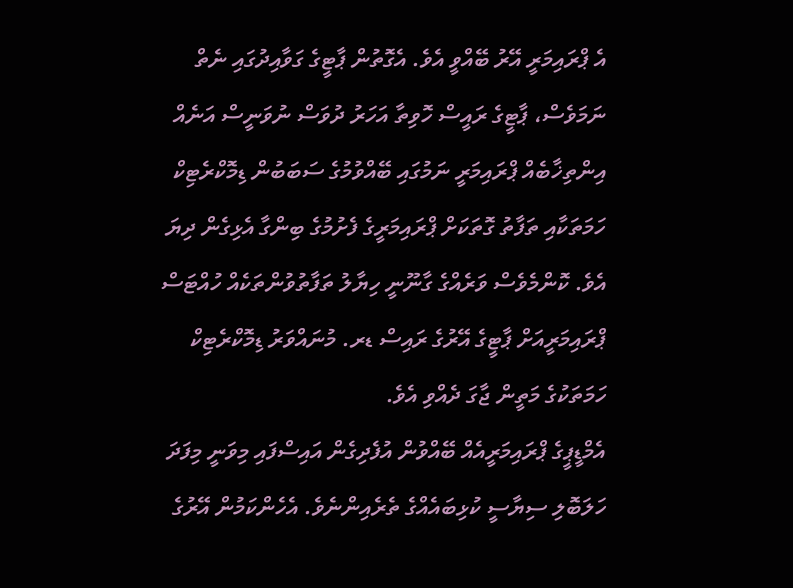އެ ޕްރައިމަރީ އޭރު ބޭއްވީ އެވެ. އެގޮތުން ޕާޓީގެ ގަވާއިދުގައި ނެތް ނަމަވެސް، ޕާޓީގެ ރައީސް ހޮވިތާ އަހަރު ދުވަސް ނުވަނީސް އަނެއް އިންތިޚާބެއް ޕްރައިމަރީ ނަމުގައި ބޭއްވުމުގެ ސަބަބުން ޑިމޮކްރެޓިކް ހަމަތަކާއި ތަފާތު ގޮތަކަށް ޕްރައިމަރީގެ ފެށުމުގެ ބިންގާ އެޅިގެން ދިޔަ އެވެ. ކޮންމެވެސް ވަރެއްގެ ގާނޫނީ ހިޔާލު ތަފާތުވުންތަކެއް ހުއްޓަސް ޕްރައިމަރީއަށް ޕާޓީގެ އޭރުގެ ރައިސް ޑރ. މުނައްވަރު ޑިމޮކްރެޓިކް ހަމަތަކުގެ މަތީން ޖާގަ ދެއްވި އެވެ.
އެމްޑީޕީގެ ޕްރައިމަރީއެއް ބޭއްވުން އުފެދިގެން އައިސްފައި މިވަނީ މިފަދަ ހަލަބޮލި ސިޔާސީ ކުޅިބައެއްގެ ތެރެއިންނެވެ. އެހެންކަމުން އޭރުގެ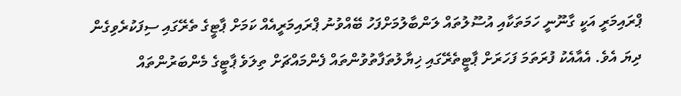ޕްރައިމަރީ އަކީ ގާނޫނީ ހަމަތަކާއި އުސޫލުތައް ލަންބާލުމަށްފަހު ބޭއްވުނު ޕްރައިމަރީއެއް ކަމަށް ޕާޓީގެ ތެރޭގައި ސިފަކުރެވިގެން ދިޔަ އެވެ. އެއާއެކު ފުރަތަމަ ފަހަރަށް ޕާޓީތެރޭގައި ޚިޔާލުތަފާތުވުންތައް ފެންމައްޗަށް ތިލަވެ ޕާޓީގެ މެންބަރުންތައް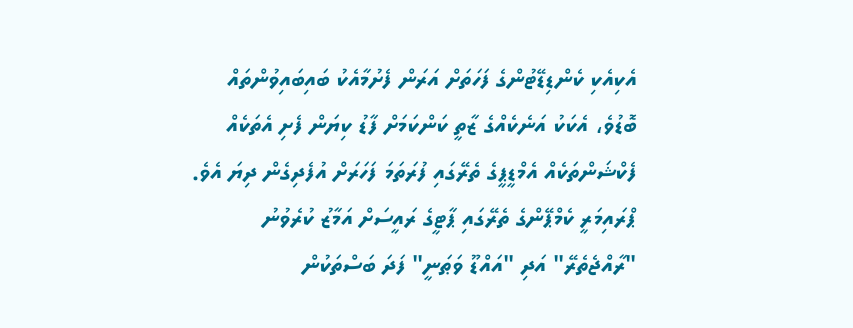އެކިއެކި ކެންޑިޑޭޓުންގެ ފަހަތަށް އަރަން ފެށުމާއެކު ބައިބައިވުންތައް ބޮޑުވެ، އެކަކު އަނެކެއްގެ ޒާތީ ކަންކަމަށް ފާޑު ކިޔަން ފެށި އެތަކެއް ފެކްޝަންތަކެއް އެމްޑީޕީގެ ތެރޭގައި ފުރަތަމަ ފަހަރަށް އުފެދިގެން ދިޔަ އެވެ.
ޕްރައިމަރީ ކެމްޕޭންގެ ތެރޭގައި ޕާޓީގެ ރައީސަށް އަމާޒު ކުރެވުނު "ރާއްޖެތެރޭ" އަދި "އައްޑޫ ވަޠަނީ" ފަދަ ބަސްތަކުން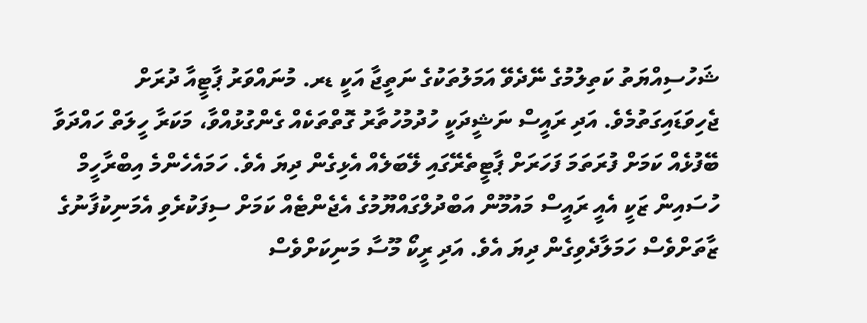ޝަހުސިއްޔަތު ކަތިލުމުގެ ނޭދެވޭ އަމަލުތަކުގެ ނަތީޖާ އަކީ ޑރ. މުނައްވަރު ޕާޓީއާ ދުރަށް ޖެހިވަޑައިގަތުމެވެ. އަދި ރައީސް ނަޝީދަކީ ހުދުމުހުތާރު ގޮތްތަކެއް ގެންގުޅުއްވާ، މަކަރާ ހީލަތް ހައްދަވާ ބޭފުޅެއް ކަމަށް ފުރަތަމަ ފަހަރަށް ޕާޓީތެރޭގައި ލޭބަލެއް އެޅިގެން ދިޔަ އެވެ. ހަމައެހެންމެ އިބްރާހީމް ހުސައިން ޒަކީ އެއީ ރައީސް މައުމޫން އަބްދުލްގައްޔޫމުގެ އެޖެންޓެއް ކަމަށް ސިފަކުރެވި އެމަނިކުފާނުގެ ޒާތަށްވެސް ހަމަލާދެވިގެން ދިޔަ އެވެ. އަދި ރީކޯ މޫސާ މަނިކަށްވެސް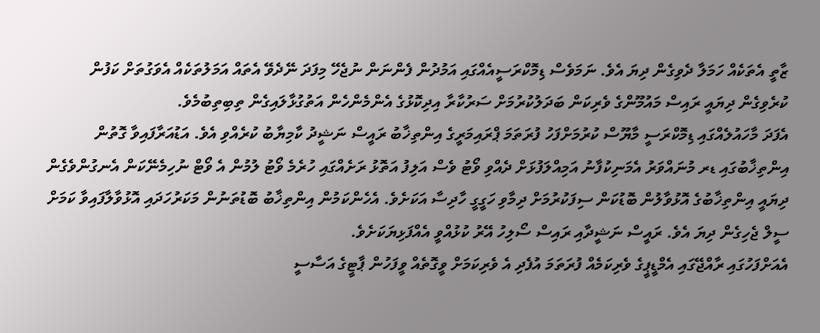ޒާތީ އެތަކެއް ހަމަލާ ދެވިގެން ދިޔަ އެވެ. ނަމަވެސް ޑިމޮކްރަސީއެއްގައި އަމުދުން ފެންނަން ނުޖެހޭ މިފަދަ ނޭދެވޭ އެތައް އަމަލުތަކެއް އެވަގުތަށް ކަފުން ކުރެވިގެން ދިޔައީ ރައިސް މައުމޫންގެ ވެރިކަން ބަދަލުކުރުމަށް ސަރުކާރާ އިދިކޮޅުގެ އެންމެންހެން އަތުގުޅާލައިގެން ތިބިތިބުމެވެ.
އެފަދަ މާހައުލެއްގައި ޑިމޮކްރަސީ މާޔޫސް ކުރުމަށްފަހު ފުރަތަމަ ޕްރައިމަރީގެ އިންތިޚާބު ރައީސް ނަޝީދު ކާމިޔާބު ކުރެއްވި އެވެ. އަޑުއަރާފައިވާ ގޮތުން އިންތިޚާބުގައި ޑރ މުނައްވަރު އެމަނިކުފާނު އަމިއްލަފުޅަށް ދެއްވި ވޯޓު ވެސް އަލިފު އަތޮޅު ރަށެއްގައި ހުރެމެ ވޯޓު ލުމުން އެ ވޯޓް ނުހިމެނޭކަން އެނގުންވެގެން ދިޔައީ އިންތިޚާބުގެ އޮޅުވާލުން ބޮޑުކަން ސިފަކުރުމަށް ދިމާވި ހަގީގީ ހާދިސާ އަކަށެވެ. އެހެންކަމުން އިންތިޚާބު ބޮޑުތަނުން މަކަރުހަދައި އޮޅުވާލާފައިވާ ކަމަށް ސީލް ޖެހިގެން ދިޔަ އެވެ. ރައީސް ނަޝީދާއި ރައިސް ސޯލިހު އޭރު ކުޅުއްވީ އެއްފަޅިޔަކަށެވެ.
އެއަށްފަހުގައި ރާއްޖޭގައި އެމްޑީޕީގެ ވެރިކަމެއް ފުރަތަމަ އުފެދި އެ ވެރިކަމަށް ވީގޮތެއް ވީފަހުން ޕާޓީގެ އަސާސީ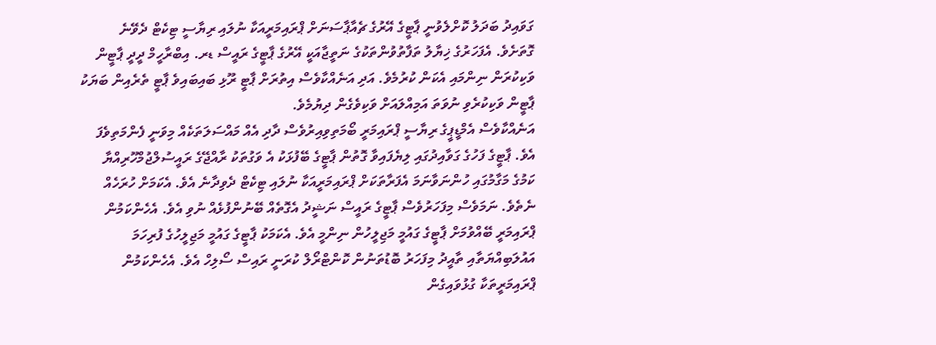ގަވައިދު ބަދަލު ކޮށްލެވުނީ ޕާޓީގެ އޭރުގެ ޗެއާޕާސަނަށް ޕްރައިމަރީއަކާ ނުލައި ރިޔާސީ ޓިކެޓް ދެވޭނެ ގޮތަށެވެ. އެފަހަރުގެ ޚިޔާލު ތަފާތުވުންތަކުގެ ނަތީޖާއަކީ އޭރުގެ ޕާޓީގެ ރައީސް ޑރ. އިބްރާހީމް ދީދީ ޕާޓީން ވަކިކުރަން ނިންމައި އެކަން ކުރުމެވެ. އަދި އަނެއްކާވެސް އިތުރަށް ޕާޓީ ރޫޅި ބައިބައިވެ ޕާޓީ ތެރެއިން ބަޔަކު ޕާޓީން ވަކިކުރެވި ނުވަތަ އަމިއްލައަށް ވަކިވެގެން ދިޔުމެވެ.
އަނެއްކާވެސް އެމްޑީޕީގެ ރިޔާސީ ޕްރައިމަރީ ބޯމަތިވިއިރުވެސް ދާދި އެއް މައްސަލަތަކެއް މިވަނީ ފެންމަތިވެފަ އެވެ. ޕާޓީގެ ފަހުގެ ގަވާއިދުގައި ލިޔެފައިވާ ގޮތުން ޕާޓީގެ ބޭފުޅަކު އެ ވަގުތަކު ރާއްޖޭގެ ރައީސުލްޖުމްހޫރިއްޔާ ކަމުގެ މަގާމުގައި ހުންނަވާނަމަ އެފަރާތަކަށް ޕްރައިމަރީއަކާ ނުލައި ޓިކެޓް ދެވިދާނެ އެވެ. އެކަމަށް ހުރަހެއް ނެތެވެ. ނަމަވެސް މިފަހަރުވެސް ޕާޓީގެ ރައީސް ނަޝީދު އެގޮތެއް ބޭނުންފުޅެއް ނުވި އެވެ. އެހެންކަމުން ޕްރައިމަރީ ބޭއްވުމަށް ޕާޓީގެ ގައުމީ މަޖިލީހުން ނިންމީ އެވެ. އެކަމަކު ޕާޓީގެ ގައުމީ މަޖިލީހުގެ ފުރިހަމަ އައުލަބިއްޔަތާއި ތާއީދު މިފަހަރު ބޮޑުތަނުން ކޮންޓްރޯލް ކުރަނީ ރައިސް ސޯލިހް އެވެ. އެހެންކަމުން ޕްރައިމަރީތަކާ ގުޅުވައިގެން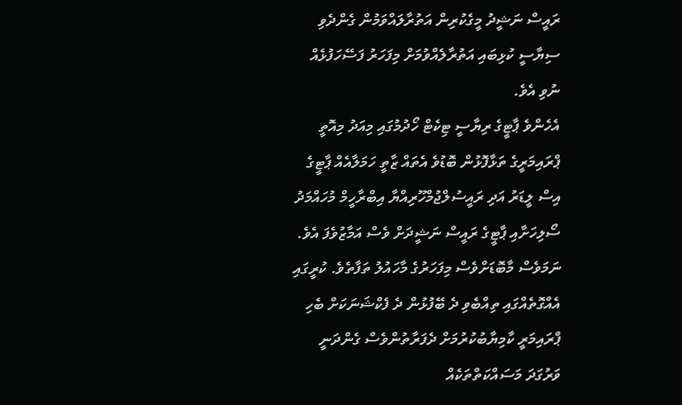ރައީސް ނަޝީދު މީގެކުރިން އަތުރާލައްވަމުން ގެންދެވި ސިޔާސީ ކުޅިބައި އަތުރާލެއްވުމަށް މިފަހަރު ފަސޭހަފުޅެއް ނުވި އެވެ.
އެހެންވެ ޕާޓީގެ ރިޔާސީ ޓިކެޓް ހޯދުމުގައި މިއަދު މިއޮތީ ޕްރައިމަރީގެ ތަޅާފޮޅުން ބޮޑުވެ އެތައް ޒާތީ ހަމަލާއެއް ޕާޓީގެ އިސް ލީޑަރު އަދި ރައީސުލްޖުމްހޫރިއްޔާ އިބްރާހީމް މުހައްމަދު ސޯލިހަށާއި ޕާޓީގެ ރައީސް ނަޝީދަށް ވެސް އަމާޒުވެފަ އެވެ. ނަމަވެސް މާބޮޑަށްވެސް މިފަހަރުގެ މާހައުލު ތަފާތެވެ. ކުރީގައި އެއްގޮތެއްގައި ތިއްބެވި ދެ ބޭފުޅުން ދެ ފެކްޝަނަކަށް ބެހި ޕްރައިމަރީ ކާމިޔާބުކުރުމަށް ދެފަރާތުންވެސް ގެންދަނީ ވަރުގަދަ މަސައްކަތްތަކެއް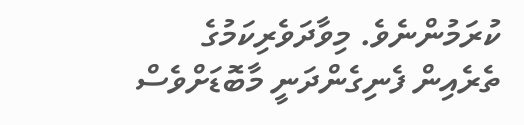ކުރަމުންނެވެ. މިވާދަވެރިކަމުގެ ތެރެއިން ފެނިގެންދަނީ މާބޮޑަށްވެސް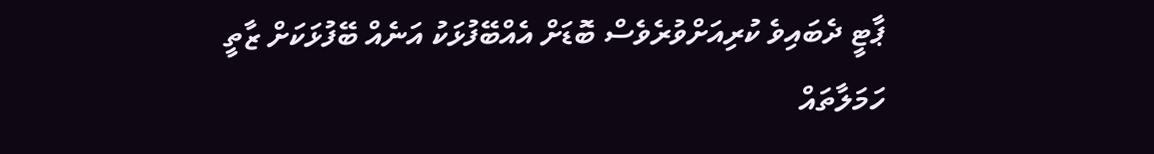ޕާޓީ ދެބައިވެ ކުރިއަށްވުރެވެސް ބޮޑަށް އެއްބޭފުޅަކު އަނެއް ބޭފުޅަކަށް ޒާތީ ހަމަލާތައް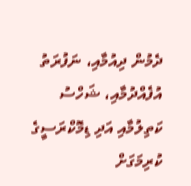ދެމުން ދިއުމާއި، ނަފުރަތު އުފެއްދުމާއި، ޝަހްސު ކަތިލުމާއި އަދި ޑިމޮކްރަސީގެ ކުރިމަގަށް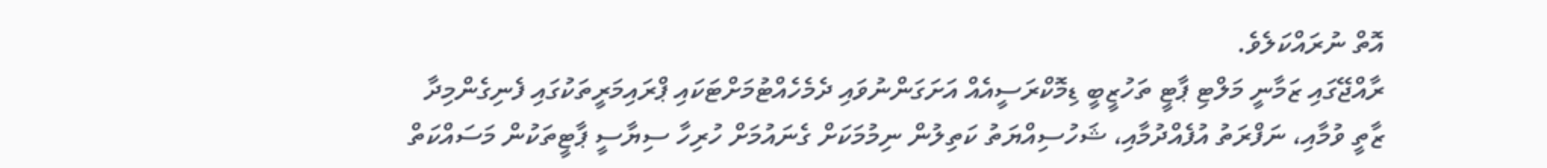އޮތް ނުރައްކަލެވެ.
ރާއްޖޭގައި ޒަމާނީ މަލްޓި ޕާޓީ ތަހުޒީބީ ޑިމޮކްރަސީއެއް އަށަގަންނުވައި ދެމެހެއްޓުމަށްޓަކައި ޕްރައިމަރީތަކުގައި ފެނިގެންމިދާ ޒާތީ ވުމާއި، ނަފްރަތު އުފެއްދުމާއި، ޝަހުސިއްޔަތު ކަތިލުން ނިމުމަކަށް ގެނައުމަށް ހުރިހާ ސިޔާސީ ޕާޓީތަކުން މަސައްކަތް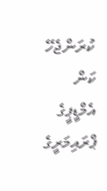ކުރަންޖެހޭ ކަން އެމްޑީޕީގެ ޕްރައިމަރީގެ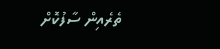ތެރެއިން ސާފުކޮށް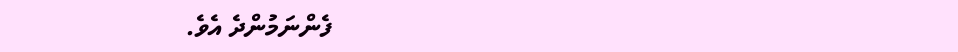ފެންނަމުންދެ އެވެ.